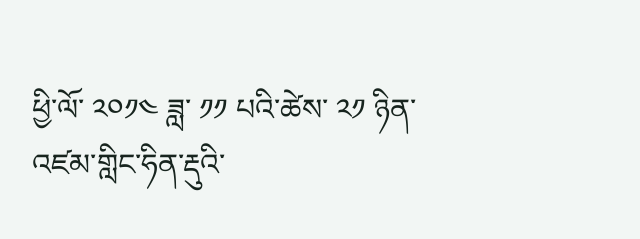ཕྱི་ལོ་ ༢༠༡༤ ཟླ་ ༡༡ པའི་ཚེས་ ༢༡ ཉིན་འཛམ་གླིང་ཧིན་རྡུའི་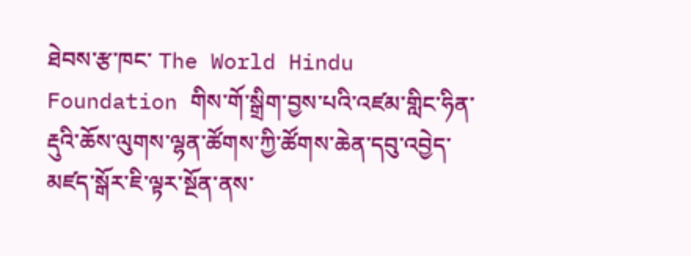ཐེབས་རྩ་ཁང་ The World Hindu Foundation གིས་གོ་སྒྲིག་བྱས་པའི་འཛམ་གླིང་ཧིན་རྡུའི་ཆོས་ལུགས་ལྷན་ཚོགས་ཀྱི་ཚོགས་ཆེན་དབུ་འབྱེད་མཛད་སྒོར་ཇི་ལྟར་སྔོན་ནས་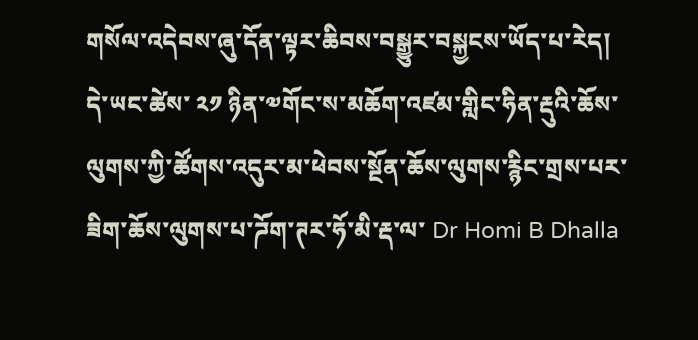གསོལ་འདེབས་ཞུ་དོན་ལྟར་ཆིབས་བསྒྱུར་བསྐྱངས་ཡོད་པ་རེད།
དེ་ཡང་ཚེས་ ༢༡ ཉིན་༧གོང་ས་མཆོག་འཛམ་གླིང་ཧིན་རྡུའི་ཆོས་ལུགས་ཀྱི་ཚོགས་འདུར་མ་ཕེབས་སྔོན་ཆོས་ལུགས་རྙིང་གྲས་པར་ཟིག་ཆོས་ལུགས་པ་ཌོག་ཊར་ཧོ་མི་རྡ་ལ་ Dr Homi B Dhalla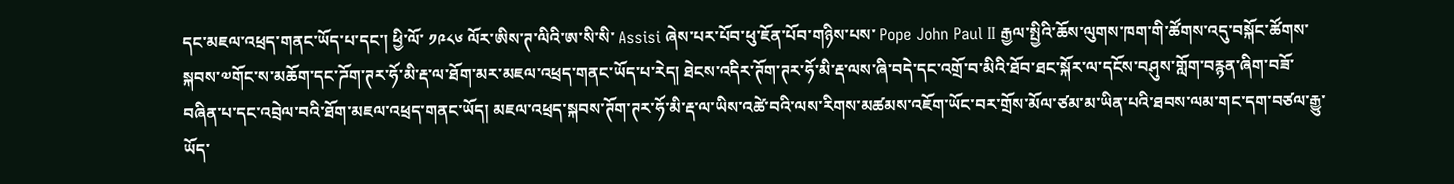དང་མཇལ་འཕྲད་གནང་ཡོད་པ་དང་། ཕྱི་ལོ་ ༡༩༨༦ ལོར་ཨིས་ཊ་ལིའི་ཨ་སི་སི་ Assisi ཞེས་པར་པོབ་ཕུ་ཇོན་པོབ་གཉིས་པས་ Pope John Paul II རྒྱལ་སྤྱིའི་ཆོས་ལུགས་ཁག་གི་ཚོགས་འདུ་བསྐོང་ཚོགས་སྐབས་༧གོང་ས་མཆོག་དང་ཌོག་ཊར་ཧོ་མི་རྡ་ལ་ཐོག་མར་མཇལ་འཕྲད་གནང་ཡོད་པ་རེད། ཐེངས་འདིར་ཊོག་ཊར་ཧོ་མི་རྡ་ལས་ཞི་བདེ་དང་འགྲོ་བ་མིའི་ཐོབ་ཐང་སྐོར་ལ་དངོས་བཤུས་གློག་བརྙན་ཞིག་བཟོ་བཞིན་པ་དང་འབྲེལ་བའི་ཐོག་མཇལ་འཕྲད་གནང་ཡོད། མཇལ་འཕྲད་སྐབས་ཊོག་ཊར་ཧོ་མི་རྡ་ལ་ཡིས་འཚེ་བའི་ལས་རིགས་མཚམས་འཇོག་ཡོང་བར་གྲོས་མོལ་ཙམ་མ་ཡིན་པའི་ཐབས་ལམ་གང་དག་བཙལ་རྒྱུ་ཡོད་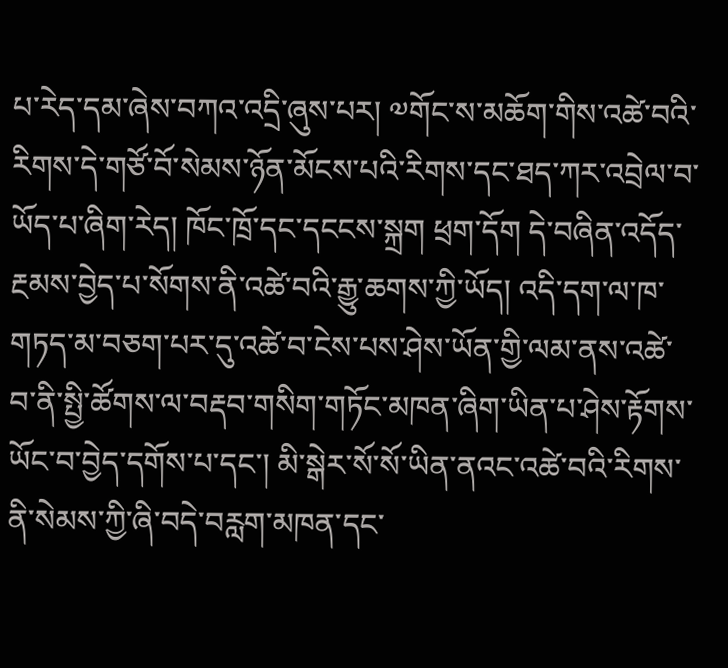པ་རེད་དམ་ཞེས་བཀའ་འདྲི་ཞུས་པར། ༧གོང་ས་མཆོག་གིས་འཚེ་བའི་རིགས་དེ་གཙོ་བོ་སེམས་ཉོན་མོངས་པའི་རིགས་དང་ཐད་ཀར་འབྲེལ་བ་ཡོད་པ་ཞིག་རེད། ཁོང་ཁྲོ་དང་དངངས་སྐྲག ཕྲག་དོག དེ་བཞིན་འདོད་རྔམས་བྱེད་པ་སོགས་ནི་འཚེ་བའི་རྒྱུ་ཆགས་ཀྱི་ཡོད། འདི་དག་ལ་ཁ་གཏད་མ་བཅག་པར་དུ་འཚེ་བ་ངེས་པས་ཤེས་ཡོན་གྱི་ལམ་ནས་འཚེ་བ་ནི་སྤྱི་ཚོགས་ལ་བརྡབ་གསིག་གཏོང་མཁན་ཞིག་ཡིན་པ་ཤེས་རྟོགས་ཡོང་བ་བྱེད་དགོས་པ་དང་། མི་སྒེར་སོ་སོ་ཡིན་ནའང་འཚེ་བའི་རིགས་ནི་སེམས་ཀྱི་ཞི་བདེ་བརླག་མཁན་དང་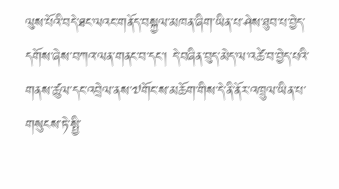ལུས་པོའི་བདེ་ཐང་ལའང་གནོད་བསྐྱལ་མཁན་ཞིག་ཡིན་པ་ཤེས་ཐུབ་པ་བྱེད་དགོས་ཞེས་བཀའ་ལན་གནང་བ་དང་། དེ་བཞིན་བུད་མེད་ལ་འཚེ་བ་བྱེད་པའི་གནས་ཚུལ་དང་འབྲེལ་ནས་༧གོང་ས་མཆོག་གིས་དེ་ནི་ནོར་འཁྲུལ་ཡིན་པ་གསུངས་ཏེ་སྤྱི་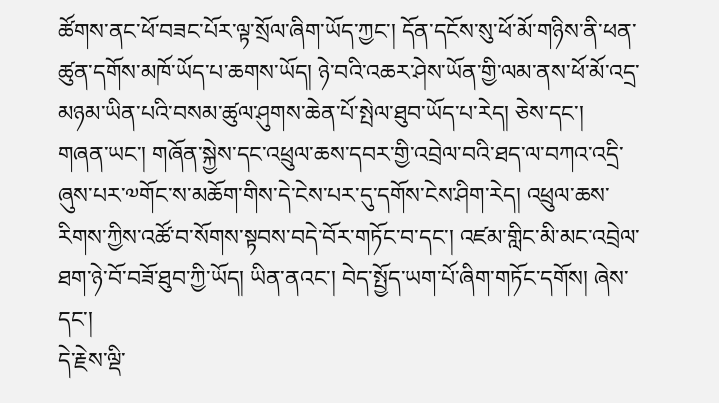ཚོགས་ནང་ཕོ་བཟང་པོར་ལྟ་སྲོལ་ཞིག་ཡོད་ཀྱང་། དོན་དངོས་སུ་ཕོ་མོ་གཉིས་ནི་ཕན་ཚུན་དགོས་མཁོ་ཡོད་པ་ཆགས་ཡོད། ཉེ་བའི་འཆར་ཤེས་ཡོན་གྱི་ལམ་ནས་ཕོ་མོ་འདྲ་མཉམ་ཡིན་པའི་བསམ་ཚུལ་ཤུགས་ཆེན་པོ་སྤེལ་ཐུབ་ཡོད་པ་རེད། ཅེས་དང་།
གཞན་ཡང་། གཞོན་སྐྱེས་དང་འཕྲུལ་ཆས་དབར་གྱི་འབྲེལ་བའི་ཐད་ལ་བཀའ་འདྲི་ཞུས་པར་༧གོང་ས་མཆོག་གིས་དེ་ངེས་པར་དུ་དགོས་ངེས་ཤིག་རེད། འཕྲུལ་ཆས་རིགས་ཀྱིས་འཚོ་བ་སོགས་སྟབས་བདེ་བོར་གཏོང་བ་དང་། འཛམ་གླིང་མི་མང་འབྲེལ་ཐག་ཉེ་བོ་བཟོ་ཐུབ་ཀྱི་ཡོད། ཡིན་ནའང་། བེད་སྤྱོད་ཡག་པོ་ཞིག་གཏོང་དགོས། ཞེས་དང་།
དེ་རྗེས་ལྡི་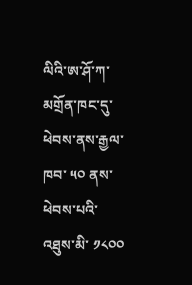ལིའི་ཨ་ཤོ་ཀ་མགྲོན་ཁང་དུ་ཕེབས་ནས་རྒྱལ་ཁབ་ ༥༠ ནས་ཕེབས་པའི་འཐུས་མི་ ༡༨༠༠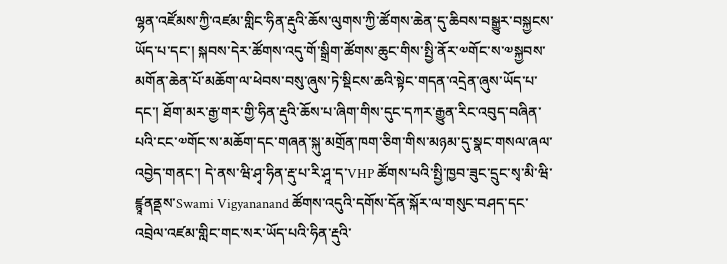ལྷན་འཛོམས་ཀྱི་འཛམ་གླིང་ཧིན་རྡུའི་ཆོས་ལུགས་ཀྱི་ཚོགས་ཆེན་དུ་ཆིབས་བསྒྱུར་བསྐྱངས་ཡོད་པ་དང་། སྐབས་དེར་ཚོགས་འདུ་གོ་སྒྲིག་ཚོགས་ཆུང་གིས་སྤྱི་ནོར་༧གོང་ས་༧སྐྱབས་མགོན་ཆེན་པོ་མཆོག་ལ་ཕེབས་བསུ་ཞུས་ཏེ་སྡིངས་ཆའི་སྟེང་གདན་འདྲེན་ཞུས་ཡོད་པ་དང་། ཐོག་མར་རྒྱ་གར་གྱི་ཧིན་རྡུའི་ཆོས་པ་ཞིག་གིས་དུང་དཀར་རྒྱུན་རིང་འབུད་བཞིན་པའི་ངང་༧གོང་ས་མཆོག་དང་གཞན་སྐུ་མགྲོན་ཁག་ཅིག་གིས་མཉམ་དུ་སྣང་གསལ་ཞལ་འབྱེད་གནང་། དེ་ནས་ཝི་ཤྭ་ཧིན་རྡུ་པ་རི་ཤཱ་ད་VHP ཚོགས་པའི་སྤྱི་ཁྱབ་ཟུང་དྲུང་སྭ་མི་ཝི་ཛྙཱནནྡས་Swami Vigyananand ཚོགས་འདུའི་དགོས་དོན་སྐོར་ལ་གསུང་བཤད་དང་འབྲེལ་འཛམ་གླིང་གང་སར་ཡོད་པའི་ཧིན་རྡུའི་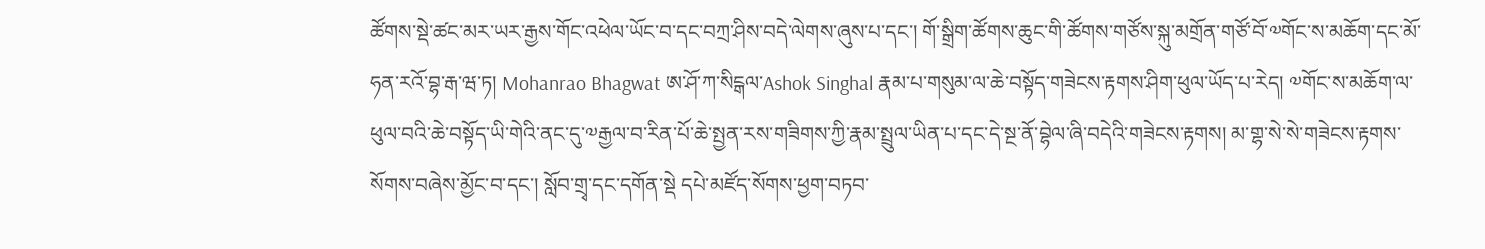ཚོགས་སྡེ་ཚང་མར་ཡར་རྒྱས་གོང་འཕེལ་ཡོང་བ་དང་བཀྲ་ཤིས་བདེ་ལེགས་ཞུས་པ་དང་། གོ་སྒྲིག་ཚོགས་ཆུང་གི་ཚོགས་གཙོས་སྐུ་མགྲོན་གཙོ་བོ་༧གོང་ས་མཆོག་དང་མོ་ཧན་རའོ་བྷ་རྒ་ཝ་ཏ། Mohanrao Bhagwat ཨ་ཤོ་ཀ་སིངྒལ་Ashok Singhal རྣམ་པ་གསུམ་ལ་ཆེ་བསྟོད་གཟེངས་རྟགས་ཤིག་ཕུལ་ཡོད་པ་རེད། ༧གོང་ས་མཆོག་ལ་ཕུལ་བའི་ཆེ་བསྟོད་ཡི་གེའི་ནང་དུ་༧རྒྱལ་བ་རིན་པོ་ཆེ་སྤྱན་རས་གཟིགས་ཀྱི་རྣམ་སྤྲུལ་ཡིན་པ་དང་དེ་སྔ་ནོ་བྷེལ་ཞི་བདེའི་གཟེངས་རྟགས། མ་གྷ་སེ་སེ་གཟེངས་རྟགས་སོགས་བཞེས་མྱོང་བ་དང་། སློབ་གྲྭ་དང་དགོན་སྡེ དཔེ་མཛོད་སོགས་ཕྱག་བཏབ་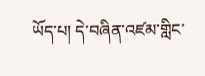ཡོད་པ། དེ་བཞིན་འཛམ་གླིང་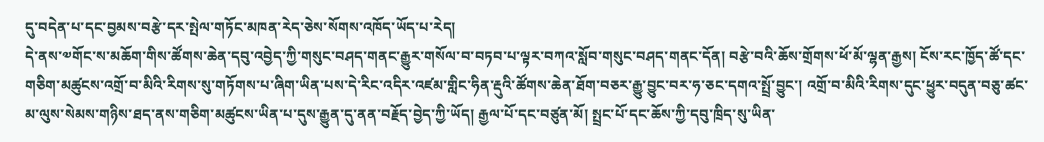དུ་བདེན་པ་དང་བྱམས་བརྩེ་དར་སྤེལ་གཏོང་མཁན་རེད་ཅེས་སོགས་འཁོད་ཡོད་པ་རེད།
དེ་ནས་༧གོང་ས་མཆོག་གིས་ཚོགས་ཆེན་དབུ་འབྱེད་ཀྱི་གསུང་བཤད་གནང་རྒྱུར་གསོལ་བ་བཏབ་པ་ལྟར་བཀའ་སློབ་གསུང་བཤད་གནང་དོན། བརྩེ་བའི་ཆོས་གྲོགས་ཕོ་མོ་ལྷན་རྒྱས། ངོས་རང་ཁྱོད་ཚོ་དང་གཅིག་མཚུངས་འགྲོ་བ་མིའི་རིགས་སུ་གཏོགས་པ་ཞིག་ཡིན་པས་དེ་རིང་འདིར་འཛམ་གླིང་ཧིན་རྡུའི་ཚོགས་ཆེན་ཐོག་བཅར་རྒྱུ་བྱུང་བར་ཧ་ཅང་དགའ་སྤྲོ་བྱུང་། འགྲོ་བ་མིའི་རིགས་དུང་ཕྱུར་བདུན་བཅུ་ཚང་མ་ལུས་སེམས་གཉིས་ཐད་ནས་གཅིག་མཚུངས་ཡིན་པ་དུས་རྒྱུན་དུ་ནན་བརྗོད་བྱེད་ཀྱི་ཡོད། རྒྱལ་པོ་དང་བཙུན་མོ། སྤྲང་པོ་དང་ཆོས་ཀྱི་དབུ་ཁྲིད་སུ་ཡིན་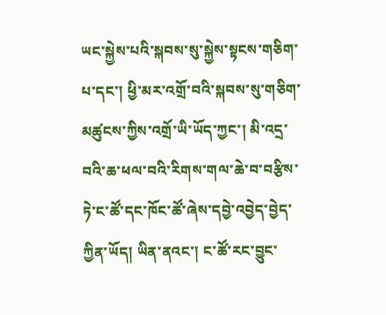ཡང་སྐྱེས་པའི་སྐབས་སུ་སྐྱེས་སྟངས་གཅིག་པ་དང་། ཕྱི་མར་འགྲོ་བའི་སྐབས་སུ་གཅིག་མཚུངས་ཀྱིས་འགྲོ་ཡི་ཡོད་ཀྱང་། མི་འདྲ་བའི་ཆ་ཕལ་བའི་རིགས་གལ་ཆེ་བ་བརྩིས་ཏེ་ང་ཚོ་དང་ཁོང་ཚོ་ཞེས་དབྱེ་འབྱེད་བྱེད་ཀྱིན་ཡོད། ཡིན་ནའང་། ང་ཚོ་རང་བྱུང་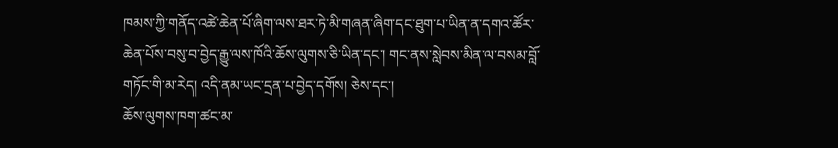ཁམས་ཀྱི་གནོད་འཚེ་ཆེན་པོ་ཞིག་ལས་ཐར་ཏེ་མི་གཞན་ཞིག་དང་ཐུག་པ་ཡིན་ན་དགའ་ཚོར་ཆེན་པོས་བསུ་བ་བྱེད་རྒྱུ་ལས་ཁོའི་ཆོས་ལུགས་ཅི་ཡིན་དང་། གང་ནས་སླེབས་མིན་ལ་བསམ་བློ་གཏོང་གི་མ་རེད། འདི་ནམ་ཡང་དྲན་པ་བྱེད་དགོས། ཅེས་དང་།
ཆོས་ལུགས་ཁག་ཚང་མ་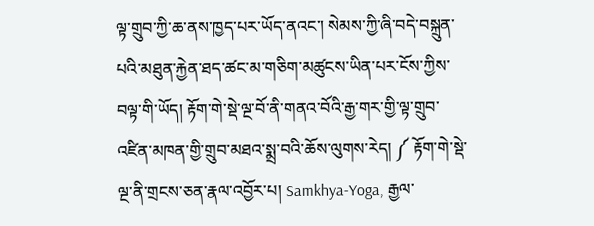ལྟ་གྲུབ་ཀྱི་ཆ་ནས་ཁྱད་པར་ཡོད་ནའང་། སེམས་ཀྱི་ཞི་བདེ་བསྐྲུན་པའི་མཐུན་རྐྱེན་ཐད་ཚང་མ་གཅིག་མཚུངས་ཡིན་པར་ངོས་ཀྱིས་བལྟ་གི་ཡོད། རྟོག་གེ་སྡེ་ལྔ་བོ་ནི་གནའ་བོའི་རྒྱ་གར་གྱི་ལྟ་གྲུབ་འཛིན་མཁན་གྱི་གྲུབ་མཐའ་སྨྲ་བའི་ཆོས་ལུགས་རེད། ༼ རྟོག་གེ་སྡེ་ལྔ་ནི་གྲངས་ཅན་རྣལ་འབྱོར་པ། Samkhya-Yoga, རྒྱལ་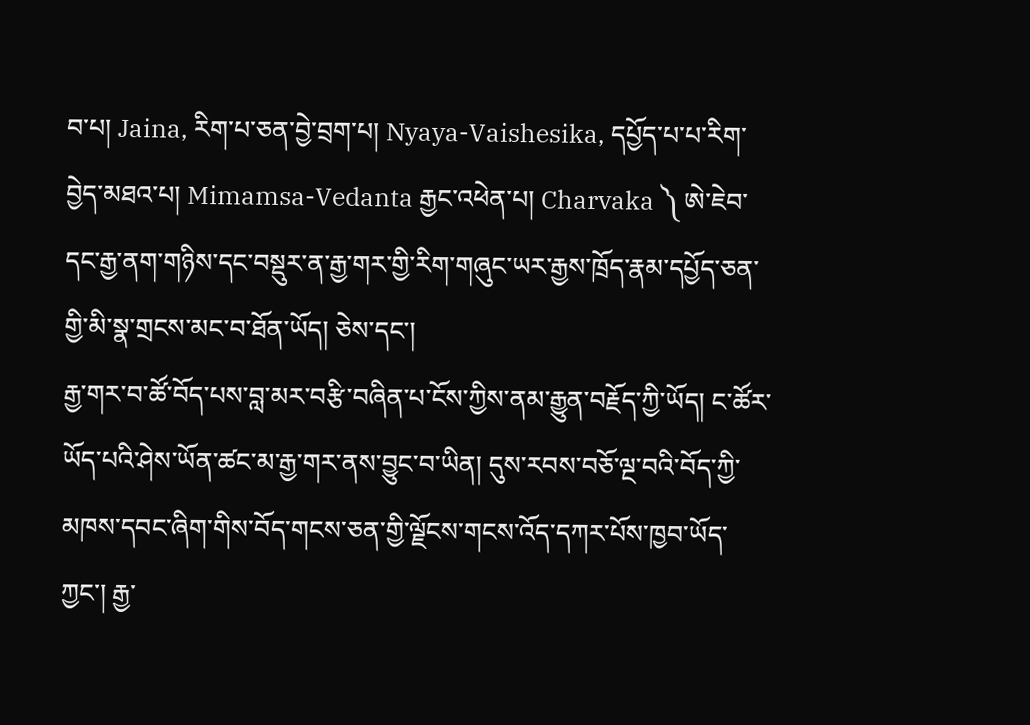བ་པ། Jaina, རིག་པ་ཅན་བྱེ་བྲག་པ། Nyaya-Vaishesika, དཔྱོད་པ་པ་རིག་བྱེད་མཐའ་པ། Mimamsa-Vedanta རྒྱང་འཕེན་པ། Charvaka ༽ ཨེ་ཇེབ་དང་རྒྱ་ནག་གཉིས་དང་བསྡུར་ན་རྒྱ་གར་གྱི་རིག་གཞུང་ཡར་རྒྱས་ཁྲོད་རྣམ་དཔྱོད་ཅན་གྱི་མི་སྣ་གྲངས་མང་བ་ཐོན་ཡོད། ཅེས་དང་།
རྒྱ་གར་བ་ཚོ་བོད་པས་བླ་མར་བརྩི་བཞིན་པ་ངོས་ཀྱིས་ནམ་རྒྱུན་བརྗོད་ཀྱི་ཡོད། ང་ཚོར་ཡོད་པའི་ཤེས་ཡོན་ཚང་མ་རྒྱ་གར་ནས་བྱུང་བ་ཡིན། དུས་རབས་བཅོ་ལྔ་བའི་བོད་ཀྱི་མཁས་དབང་ཞིག་གིས་བོད་གངས་ཅན་གྱི་ལྗོངས་གངས་འོད་དཀར་པོས་ཁྱབ་ཡོད་ཀྱང་། རྒྱ་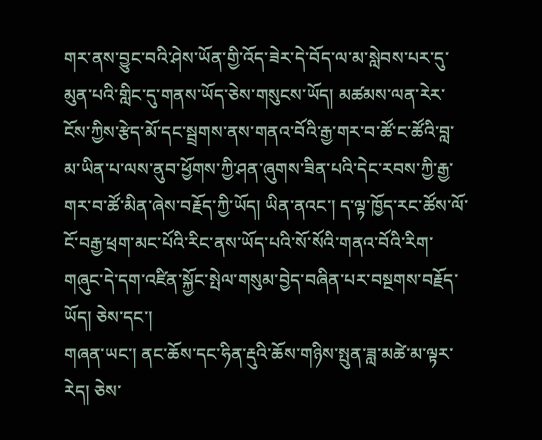གར་ནས་བྱུང་བའི་ཤེས་ཡོན་གྱི་འོད་ཟེར་དེ་བོད་ལ་མ་སླེབས་པར་དུ་མུན་པའི་གླིང་དུ་གནས་ཡོད་ཅེས་གསུངས་ཡོད། མཚམས་ལན་རེར་ངོས་ཀྱིས་རྩེད་མོ་དང་སྦྲགས་ནས་གནའ་བོའི་རྒྱ་གར་བ་ཚོ་ང་ཚོའི་བླ་མ་ཡིན་པ་ལས་ནུབ་ཕྱོགས་ཀྱི་ཤན་ཞུགས་ཟིན་པའི་དེང་རབས་ཀྱི་རྒྱ་གར་བ་ཚོ་མིན་ཞེས་བརྗོད་ཀྱི་ཡོད། ཡིན་ནའང་། ད་ལྟ་ཁྱོད་རང་ཚོས་ལོ་ངོ་བརྒྱ་ཕྲག་མང་པོའི་རིང་ནས་ཡོད་པའི་སོ་སོའི་གནའ་བོའི་རིག་གཞུང་དེ་དག་འཛིན་སྐྱོང་སྤེལ་གསུམ་བྱེད་བཞིན་པར་བསྔགས་བརྗོད་ཡོད། ཅེས་དང་།
གཞན་ཡང་། ནང་ཆོས་དང་ཧིན་རྡུའི་ཆོས་གཉིས་སྤུན་ཟླ་མཚེ་མ་ལྟར་རེད། ཅེས་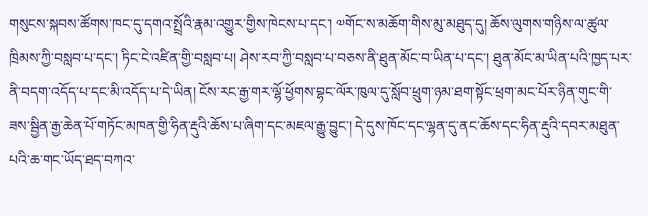གསུངས་སྐབས་ཚོགས་ཁང་དུ་དགའ་སྤྲོའི་རྣམ་འགྱུར་གྱིས་ཁེངས་པ་དང་། ༧གོང་ས་མཆོག་གིས་མུ་མཐུད་དུ། ཆོས་ལུགས་གཉིས་ལ་ཚུལ་ཁྲིམས་ཀྱི་བསླབ་པ་དང་། ཏིང་ངེ་འཛིན་གྱི་བསླབ་པ། ཤེས་རབ་ཀྱི་བསླབ་པ་བཅས་ནི་ཐུན་མོང་བ་ཡིན་པ་དང་། ཐུན་མོང་མ་ཡིན་པའི་ཁྱད་པར་ནི་བདག་འདོད་པ་དང་མི་འདོད་པ་དེ་ཡིན། ངོས་རང་རྒྱ་གར་ལྷོ་ཕྱོགས་བྷང་ལོར་ཁུལ་དུ་སློབ་ཕྲུག་ཉམ་ཐག་སྟོང་ཕྲག་མང་པོར་ཉིན་གུང་གི་ཟས་སྦྱིན་རྒྱ་ཆེན་པོ་གཏོང་མཁན་གྱི་ཧིན་རྡུའི་ཆོས་པ་ཞིག་དང་མཇལ་རྒྱུ་བྱུང་། དེ་དུས་ཁོང་དང་ལྷན་དུ་ནང་ཆོས་དང་ཧིན་རྡུའི་དབར་མཐུན་པའི་ཆ་གང་ཡོད་ཐད་བཀའ་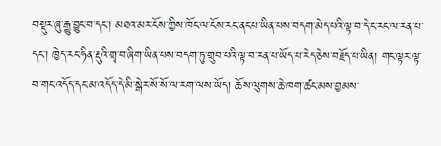བསྡུར་ཞུ་རྒྱུ་བྱུང་བ་དང་། མཐའ་མར་ངོས་ཀྱིས་ཁོང་ལ་ངོས་རང་ནང་པ་ཡིན་པས་བདག་མེད་པའི་ལྟ་བ་དེ་ང་རང་ལ་རན་པ་དང་། ཁྱེད་རང་ཧིན་རྡུའི་གྲྭ་བ་ཞིག་ཡིན་པས་བདག་ཏུ་གྲུབ་པའི་ལྟ་བ་རན་པ་ཡོད་པ་རེད་ཅེས་བརྗོད་པ་ཡིན། གང་ལྟར་ལྟ་བ་གང་འདོད་དང་མ་འདོད་དེ་མི་སྒེར་སོ་སོ་ལ་རག་ལས་ཡོད། ཆོས་ལུགས་ཆེ་ཁག་ཚང་མས་བྱམས་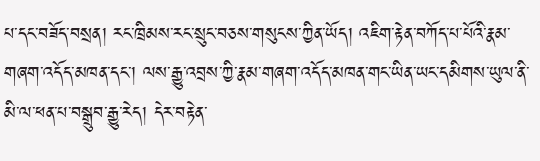པ་དང་བཟོད་བསྲན། རང་ཁྲིམས་རང་སྲུང་བཅས་གསུངས་ཀྱིན་ཡོད། འཇིག་རྟེན་བཀོད་པ་པོའི་རྣམ་གཞག་འདོད་མཁན་དང་། ལས་རྒྱུ་འབྲས་ཀྱི་རྣམ་གཞག་འདོད་མཁན་གང་ཡིན་ཡང་དམིགས་ཡུལ་ནི་མི་ལ་ཕན་པ་བསྒྲུབ་རྒྱུ་རེད། དེར་བརྟེན་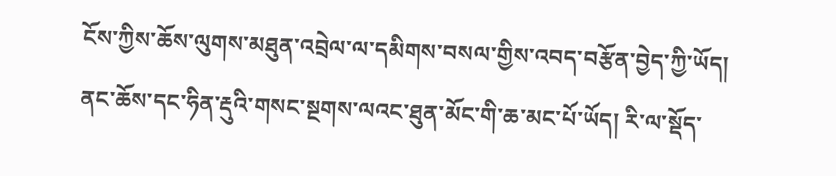ངོས་ཀྱིས་ཆོས་ལུགས་མཐུན་འབྲེལ་ལ་དམིགས་བསལ་གྱིས་འབད་བརྩོན་བྱེད་ཀྱི་ཡོད།
ནང་ཆོས་དང་ཧིན་རྡུའི་གསང་སྔགས་ལའང་ཐུན་མོང་གི་ཆ་མང་པོ་ཡོད། རི་ལ་སྡོད་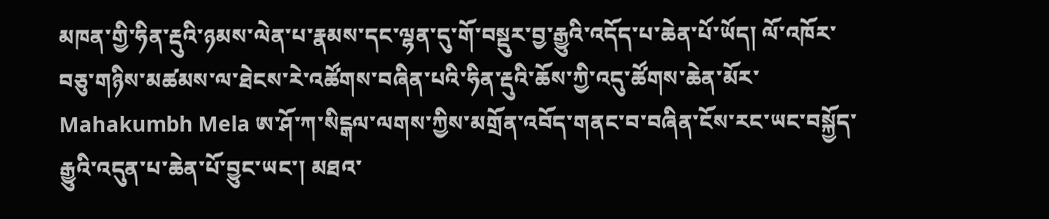མཁན་གྱི་ཧིན་རྡུའི་ཉམས་ལེན་པ་རྣམས་དང་ལྷན་དུ་གོ་བསྡུར་བྱ་རྒྱུའི་འདོད་པ་ཆེན་པོ་ཡོད། ལོ་འཁོར་བཅུ་གཉིས་མཚམས་ལ་ཐེངས་རེ་འཚོགས་བཞིན་པའི་ཧིན་རྡུའི་ཆོས་ཀྱི་འདུ་ཚོགས་ཆེན་མོར་ Mahakumbh Mela ཨ་ཤོ་ཀ་སིངྒལ་ལགས་ཀྱིས་མགྲོན་འབོད་གནང་བ་བཞིན་ངོས་རང་ཡང་བསྐྱོད་རྒྱུའི་འདུན་པ་ཆེན་པོ་བྱུང་ཡང་། མཐའ་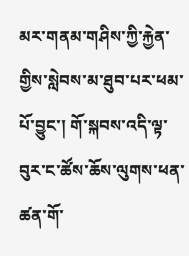མར་གནམ་གཤིས་ཀྱི་རྐྱེན་གྱིས་སླེབས་མ་ཐུབ་པར་ཕམ་པོ་བྱུང་། གོ་སྐབས་འདི་ལྟ་བུར་ང་ཚོས་ཆོས་ལུགས་ཕན་ཚན་གོ་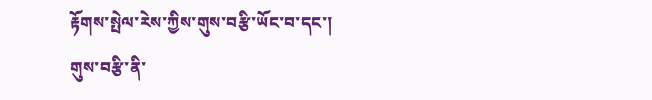རྟོགས་སྤེལ་རེས་ཀྱིས་གུས་བརྩི་ཡོང་བ་དང་། གུས་བརྩི་ནི་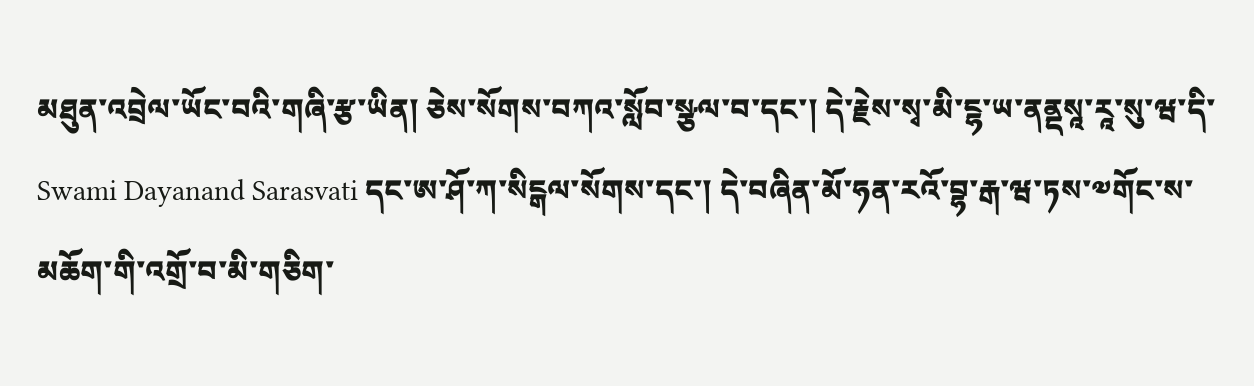མཐུན་འབྲེལ་ཡོང་བའི་གཞི་རྩ་ཡིན། ཅེས་སོགས་བཀའ་སློབ་སྩལ་བ་དང་། དེ་རྗེས་སྭ་མི་ངྷ་ཡ་ནནྡསཱ་རཱ་སུ་ཝ་དི་ Swami Dayanand Sarasvati དང་ཨ་ཤོ་ཀ་སིངྒལ་སོགས་དང་། དེ་བཞིན་མོ་ཧན་རའོ་བྷ་རྒ་ཝ་ཏས་༧གོང་ས་མཆོག་གི་འགྲོ་བ་མི་གཅིག་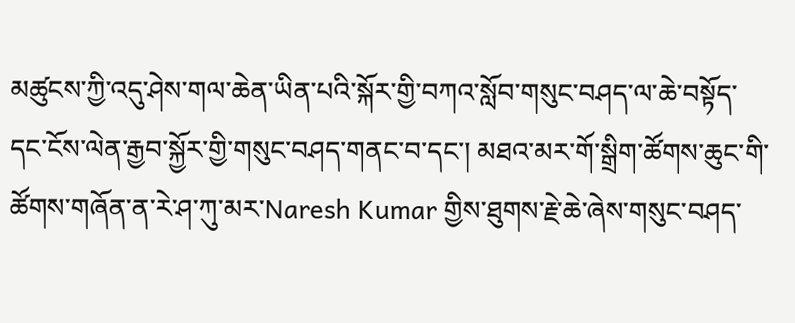མཚུངས་ཀྱི་འདུ་ཤེས་གལ་ཆེན་ཡིན་པའི་སྐོར་གྱི་བཀའ་སློབ་གསུང་བཤད་ལ་ཆེ་བསྟོད་དང་ངོས་ལེན་རྒྱབ་སྐྱོར་གྱི་གསུང་བཤད་གནང་བ་དང་། མཐའ་མར་གོ་སྒྲིག་ཚོགས་ཆུང་གི་ཚོགས་གཞོན་ན་རེ་ཤ་ཀུ་མར་Naresh Kumar གྱིས་ཐུགས་རྗེ་ཆེ་ཞེས་གསུང་བཤད་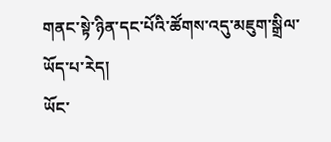གནང་སྟེ་ཉིན་དང་པོའི་ཚོགས་འདུ་མཇུག་སྒྲིལ་ཡོད་པ་རེད།
ཡོང་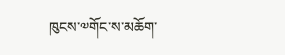ཁུངས་༧གོང་ས་མཆོག་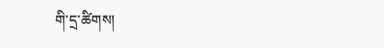གི་དྲ་ཚིགས།